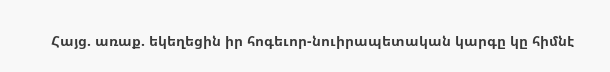Հայց. առաք. եկեղեցին իր հոգեւոր-նուիրապետական կարգը կը հիմնէ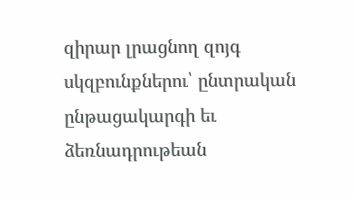զիրար լրացնող զոյգ սկզբունքներու՝ ընտրական ընթացակարգի եւ ձեռնադրութեան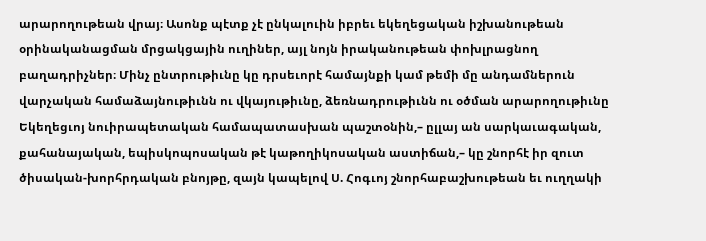արարողութեան վրայ։ Ասոնք պէտք չէ ընկալուին իբրեւ եկեղեցական իշխանութեան օրինականացման մրցակցային ուղիներ, այլ նոյն իրականութեան փոխլրացնող բաղադրիչներ։ Մինչ ընտրութիւնը կը դրսեւորէ համայնքի կամ թեմի մը անդամներուն վարչական համաձայնութիւնն ու վկայութիւնը, ձեռնադրութիւնն ու օծման արարողութիւնը Եկեղեցւոյ նուիրապետական համապատասխան պաշտօնին,– ըլլայ ան սարկաւագական, քահանայական, եպիսկոպոսական թէ կաթողիկոսական աստիճան,– կը շնորհէ իր զուտ ծիսական-խորհրդական բնոյթը, զայն կապելով Ս. Հոգւոյ շնորհաբաշխութեան եւ ուղղակի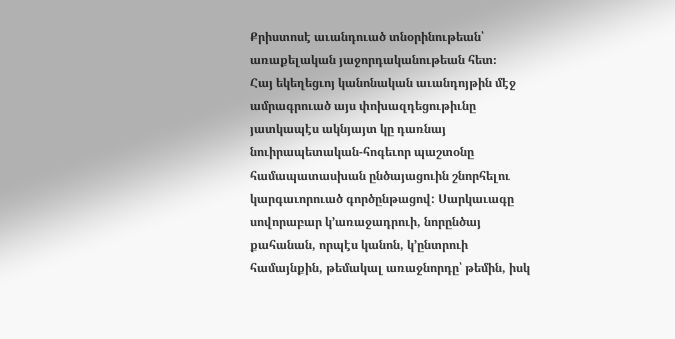Քրիստոսէ աւանդուած տնօրինութեան՝ առաքելական յաջորդականութեան հետ։
Հայ եկեղեցւոյ կանոնական աւանդոյթին մէջ ամրագրուած այս փոխազդեցութիւնը յատկապէս ակնյայտ կը դառնայ նուիրապետական-հոգեւոր պաշտօնը համապատասխան ընծայացուին շնորհելու կարգաւորուած գործընթացով: Սարկաւագը սովորաբար կ’առաջադրուի, նորընծայ քահանան, որպէս կանոն, կ’ընտրուի համայնքին, թեմակալ առաջնորդը՝ թեմին, իսկ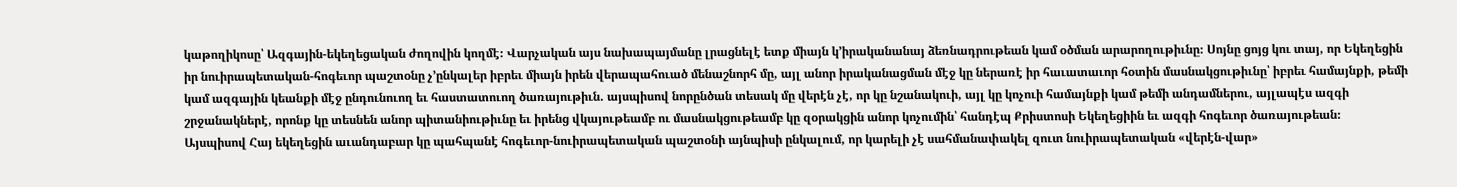կաթողիկոսը՝ Ազգային-եկեղեցական ժողովին կողմէ։ Վարչական այս նախապայմանը լրացնելէ ետք միայն կ’իրականանայ ձեռնադրութեան կամ օծման արարողութիւնը։ Սոյնը ցոյց կու տայ, որ Եկեղեցին իր նուիրապետական-հոգեւոր պաշտօնը չ’ընկալեր իբրեւ միայն իրեն վերապահուած մենաշնորհ մը, այլ անոր իրականացման մէջ կը ներառէ իր հաւատաւոր հօտին մասնակցութիւնը՝ իբրեւ համայնքի, թեմի կամ ազգային կեանքի մէջ ընդունուող եւ հաստատուող ծառայութիւն. այսպիսով նորընծան տեսակ մը վերէն չէ, որ կը նշանակուի, այլ կը կոչուի համայնքի կամ թեմի անդամներու, այլապէս ազգի շրջանակներէ, որոնք կը տեսնեն անոր պիտանիութիւնը եւ իրենց վկայութեամբ ու մասնակցութեամբ կը զօրակցին անոր կոչումին՝ հանդէպ Քրիստոսի Եկեղեցիին եւ ազգի հոգեւոր ծառայութեան։
Այսպիսով Հայ եկեղեցին աւանդաբար կը պահպանէ հոգեւոր-նուիրապետական պաշտօնի այնպիսի ընկալում, որ կարելի չէ սահմանափակել զուտ նուիրապետական «վերէն-վար»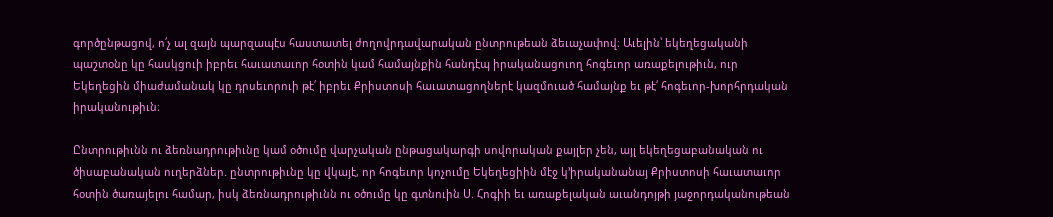գործընթացով, ո՛չ ալ զայն պարզապէս հաստատել ժողովրդավարական ընտրութեան ձեւաչափով։ Աւելին՝ եկեղեցականի պաշտօնը կը հասկցուի իբրեւ հաւատաւոր հօտին կամ համայնքին հանդէպ իրականացուող հոգեւոր առաքելութիւն, ուր Եկեղեցին միաժամանակ կը դրսեւորուի թէ՛ իբրեւ Քրիստոսի հաւատացողներէ կազմուած համայնք եւ թէ՛ հոգեւոր-խորհրդական իրականութիւն։

Ընտրութիւնն ու ձեռնադրութիւնը կամ օծումը վարչական ընթացակարգի սովորական քայլեր չեն, այլ եկեղեցաբանական ու ծիսաբանական ուղերձներ. ընտրութիւնը կը վկայէ, որ հոգեւոր կոչումը Եկեղեցիին մէջ կ’իրականանայ Քրիստոսի հաւատաւոր հօտին ծառայելու համար, իսկ ձեռնադրութիւնն ու օծումը կը գտնուին Ս. Հոգիի եւ առաքելական աւանդոյթի յաջորդականութեան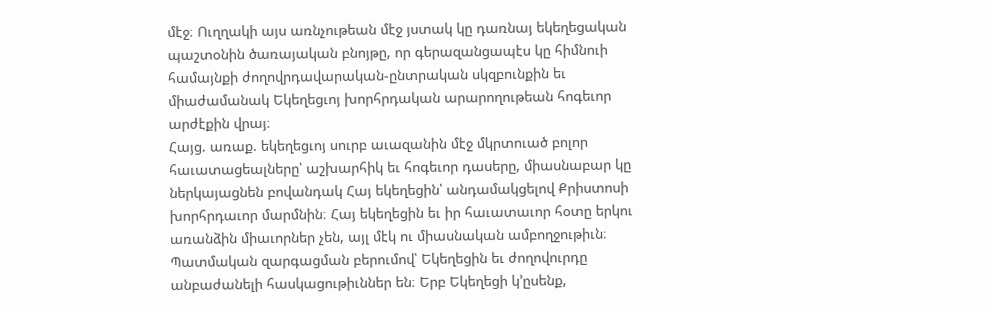մէջ։ Ուղղակի այս առնչութեան մէջ յստակ կը դառնայ եկեղեցական պաշտօնին ծառայական բնոյթը, որ գերազանցապէս կը հիմնուի համայնքի ժողովրդավարական-ընտրական սկզբունքին եւ միաժամանակ Եկեղեցւոյ խորհրդական արարողութեան հոգեւոր արժէքին վրայ։
Հայց. առաք. եկեղեցւոյ սուրբ աւազանին մէջ մկրտուած բոլոր հաւատացեալները՝ աշխարհիկ եւ հոգեւոր դասերը, միասնաբար կը ներկայացնեն բովանդակ Հայ եկեղեցին՝ անդամակցելով Քրիստոսի խորհրդաւոր մարմնին։ Հայ եկեղեցին եւ իր հաւատաւոր հօտը երկու առանձին միաւորներ չեն, այլ մէկ ու միասնական ամբողջութիւն։ Պատմական զարգացման բերումով՝ Եկեղեցին եւ ժողովուրդը անբաժանելի հասկացութիւններ են։ Երբ Եկեղեցի կ’ըսենք,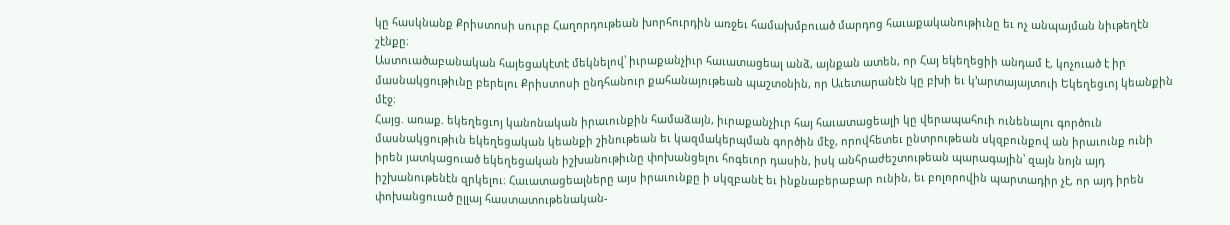կը հասկնանք Քրիստոսի սուրբ Հաղորդութեան խորհուրդին առջեւ համախմբուած մարդոց հաւաքականութիւնը եւ ոչ անպայման նիւթեղէն շէնքը։
Աստուածաբանական հայեցակէտէ մեկնելով՝ իւրաքանչիւր հաւատացեալ անձ, այնքան ատեն, որ Հայ եկեղեցիի անդամ է, կոչուած է իր մասնակցութիւնը բերելու Քրիստոսի ընդհանուր քահանայութեան պաշտօնին, որ Աւետարանէն կը բխի եւ կ’արտայայտուի Եկեղեցւոյ կեանքին մէջ։
Հայց. առաք. եկեղեցւոյ կանոնական իրաւունքին համաձայն, իւրաքանչիւր հայ հաւատացեալի կը վերապահուի ունենալու գործուն մասնակցութիւն եկեղեցական կեանքի շինութեան եւ կազմակերպման գործին մէջ, որովհետեւ ընտրութեան սկզբունքով ան իրաւունք ունի իրեն յատկացուած եկեղեցական իշխանութիւնը փոխանցելու հոգեւոր դասին, իսկ անհրաժեշտութեան պարագային՝ զայն նոյն այդ իշխանութենէն զրկելու։ Հաւատացեալները այս իրաւունքը ի սկզբանէ եւ ինքնաբերաբար ունին, եւ բոլորովին պարտադիր չէ, որ այդ իրեն փոխանցուած ըլլայ հաստատութենական-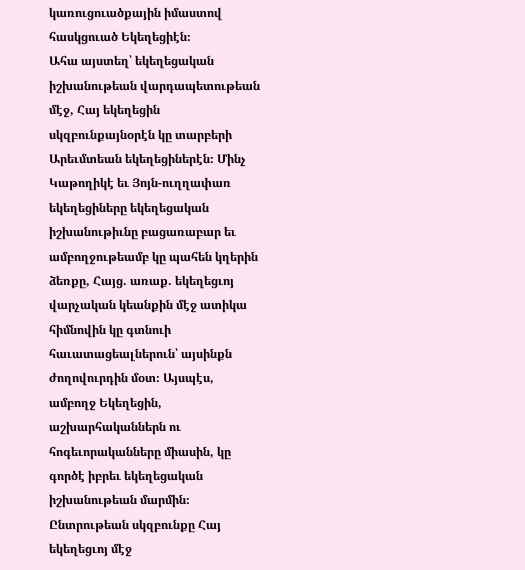կառուցուածքային իմաստով հասկցուած Եկեղեցիէն։
Ահա այստեղ՝ եկեղեցական իշխանութեան վարդապետութեան մէջ, Հայ եկեղեցին սկզբունքայնօրէն կը տարբերի Արեւմտեան եկեղեցիներէն։ Մինչ Կաթողիկէ եւ Յոյն-ուղղափառ եկեղեցիները եկեղեցական իշխանութիւնը բացառաբար եւ ամբողջութեամբ կը պահեն կղերին ձեռքը, Հայց. առաք. եկեղեցւոյ վարչական կեանքին մէջ ատիկա հիմնովին կը գտնուի հաւատացեալներուն՝ այսինքն ժողովուրդին մօտ։ Այսպէս, ամբողջ Եկեղեցին, աշխարհականներն ու հոգեւորականները միասին, կը գործէ իբրեւ եկեղեցական իշխանութեան մարմին։ Ընտրութեան սկզբունքը Հայ եկեղեցւոյ մէջ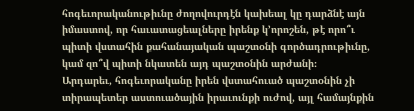հոգեւորականութիւնը ժողովուրդէն կախեալ կը դարձնէ այն իմաստով, որ հաւատացեալները իրենք կ’որոշեն, թէ որո՞ւ պիտի վստահին քահանայական պաշտօնի գործադրութիւնը, կամ զո՞վ պիտի նկատեն այդ պաշտօնին արժանի։
Արդարեւ, հոգեւորականը իրեն վստահուած պաշտօնին չի տիրապետեր աստուածային իրաւունքի ուժով, այլ համայնքին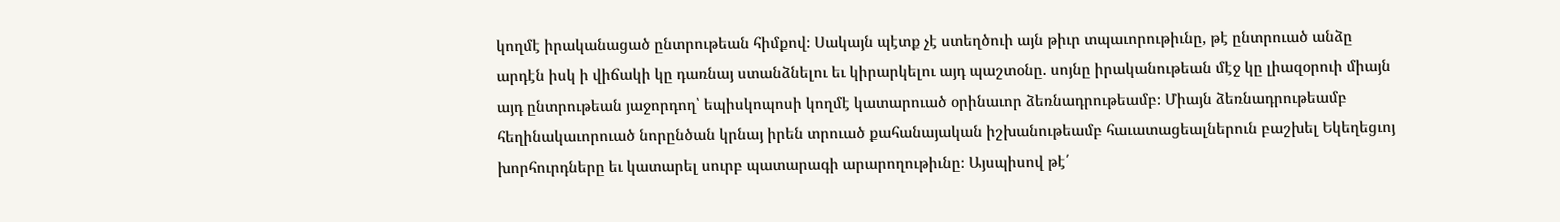կողմէ իրականացած ընտրութեան հիմքով։ Սակայն պէտք չէ ստեղծուի այն թիւր տպաւորութիւնը, թէ ընտրուած անձը արդէն իսկ ի վիճակի կը դառնայ ստանձնելու եւ կիրարկելու այդ պաշտօնը. սոյնը իրականութեան մէջ կը լիազօրուի միայն այդ ընտրութեան յաջորդող՝ եպիսկոպոսի կողմէ կատարուած օրինաւոր ձեռնադրութեամբ։ Միայն ձեռնադրութեամբ հեղինակաւորուած նորընծան կրնայ իրեն տրուած քահանայական իշխանութեամբ հաւատացեալներուն բաշխել Եկեղեցւոյ խորհուրդները եւ կատարել սուրբ պատարագի արարողութիւնը։ Այսպիսով թէ՛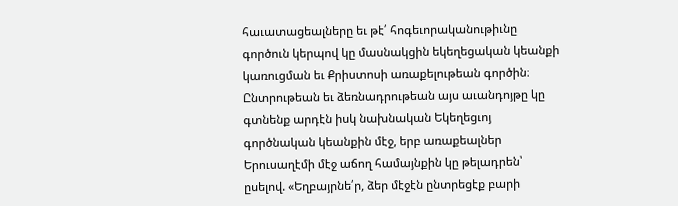հաւատացեալները եւ թէ՛ հոգեւորականութիւնը գործուն կերպով կը մասնակցին եկեղեցական կեանքի կառուցման եւ Քրիստոսի առաքելութեան գործին։
Ընտրութեան եւ ձեռնադրութեան այս աւանդոյթը կը գտնենք արդէն իսկ նախնական Եկեղեցւոյ գործնական կեանքին մէջ, երբ առաքեալներ Երուսաղէմի մէջ աճող համայնքին կը թելադրեն՝ ըսելով. «Եղբայրնե՛ր, ձեր մէջէն ընտրեցէք բարի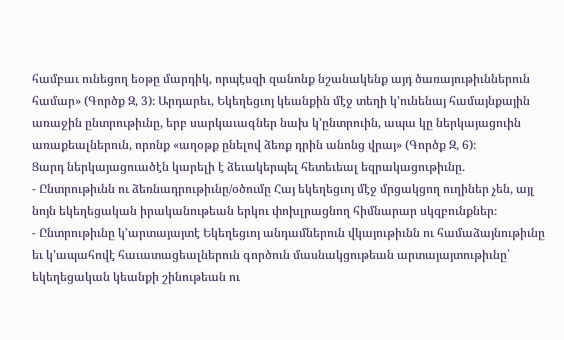համբաւ ունեցող եօթը մարդիկ, որպէսզի զանոնք նշանակենք այդ ծառայութիւններուն համար» (Գործք Զ, 3)։ Արդարեւ, Եկեղեցւոյ կեանքին մէջ տեղի կ’ունենայ համայնքային առաջին ընտրութիւնը, երբ սարկաւագներ նախ կ’ընտրուին, ապա կը ներկայացուին առաքեալներուն, որոնք «աղօթք ընելով ձեռք դրին անոնց վրայ» (Գործք Զ, 6)։
Ցարդ ներկայացուածէն կարելի է ձեւակերպել հետեւեալ եզրակացութիւնը.
- Ընտրութիւնն ու ձեռնադրութիւնը/օծումը Հայ եկեղեցւոյ մէջ մրցակցող ուղիներ չեն, այլ նոյն եկեղեցական իրականութեան երկու փոխլրացնող հիմնարար սկզբունքներ։
- Ընտրութիւնը կ’արտայայտէ Եկեղեցւոյ անդամներուն վկայութիւնն ու համաձայնութիւնը եւ կ’ապահովէ հաւատացեալներուն գործուն մասնակցութեան արտայայտութիւնը՝ եկեղեցական կեանքի շինութեան ու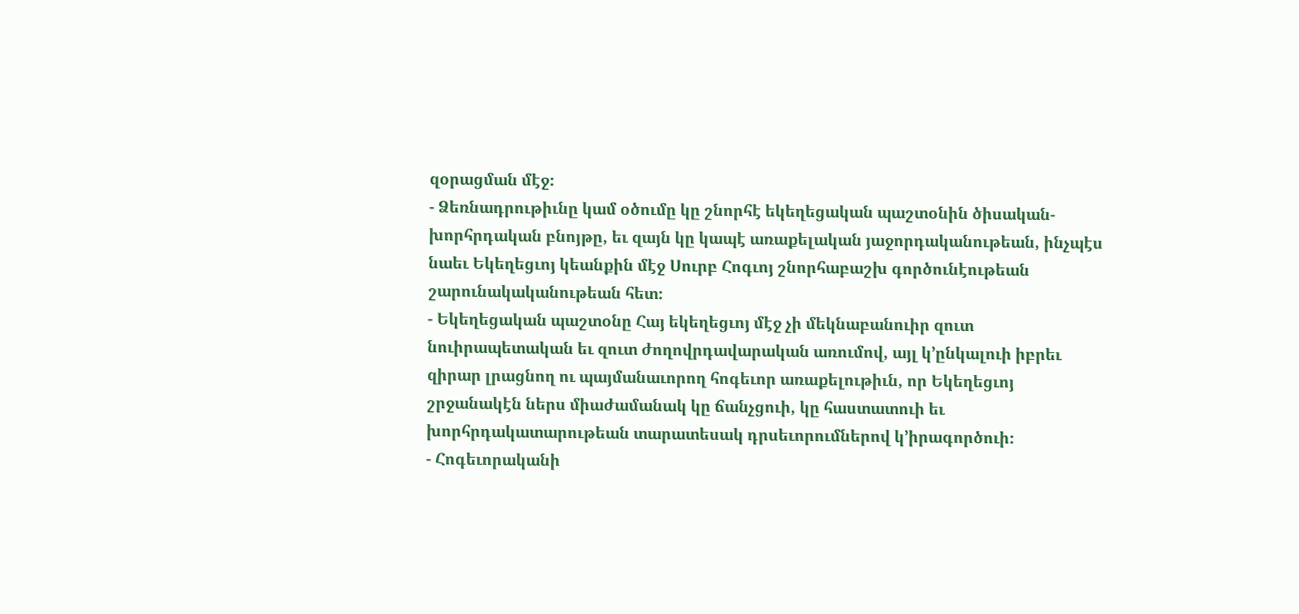զօրացման մէջ։
- Ձեռնադրութիւնը կամ օծումը կը շնորհէ եկեղեցական պաշտօնին ծիսական-խորհրդական բնոյթը, եւ զայն կը կապէ առաքելական յաջորդականութեան, ինչպէս նաեւ Եկեղեցւոյ կեանքին մէջ Սուրբ Հոգւոյ շնորհաբաշխ գործունէութեան շարունակականութեան հետ։
- Եկեղեցական պաշտօնը Հայ եկեղեցւոյ մէջ չի մեկնաբանուիր զուտ նուիրապետական եւ զուտ ժողովրդավարական առումով, այլ կ’ընկալուի իբրեւ զիրար լրացնող ու պայմանաւորող հոգեւոր առաքելութիւն, որ Եկեղեցւոյ շրջանակէն ներս միաժամանակ կը ճանչցուի, կը հաստատուի եւ խորհրդակատարութեան տարատեսակ դրսեւորումներով կ’իրագործուի։
- Հոգեւորականի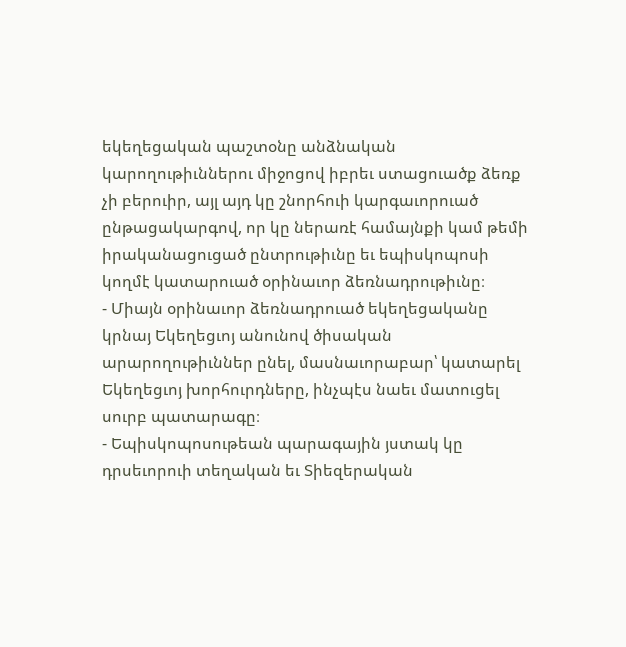եկեղեցական պաշտօնը անձնական կարողութիւններու միջոցով իբրեւ ստացուածք ձեռք չի բերուիր, այլ այդ կը շնորհուի կարգաւորուած ընթացակարգով, որ կը ներառէ համայնքի կամ թեմի իրականացուցած ընտրութիւնը եւ եպիսկոպոսի կողմէ կատարուած օրինաւոր ձեռնադրութիւնը։
- Միայն օրինաւոր ձեռնադրուած եկեղեցականը կրնայ Եկեղեցւոյ անունով ծիսական արարողութիւններ ընել, մասնաւորաբար՝ կատարել Եկեղեցւոյ խորհուրդները, ինչպէս նաեւ մատուցել սուրբ պատարագը։
- Եպիսկոպոսութեան պարագային յստակ կը դրսեւորուի տեղական եւ Տիեզերական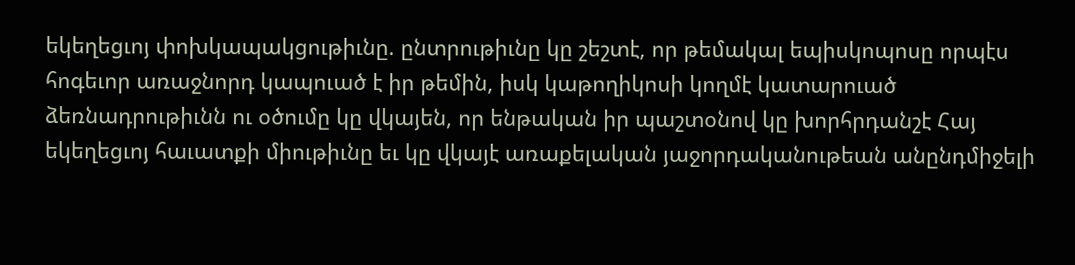եկեղեցւոյ փոխկապակցութիւնը. ընտրութիւնը կը շեշտէ, որ թեմակալ եպիսկոպոսը որպէս հոգեւոր առաջնորդ կապուած է իր թեմին, իսկ կաթողիկոսի կողմէ կատարուած ձեռնադրութիւնն ու օծումը կը վկայեն, որ ենթական իր պաշտօնով կը խորհրդանշէ Հայ եկեղեցւոյ հաւատքի միութիւնը եւ կը վկայէ առաքելական յաջորդականութեան անընդմիջելի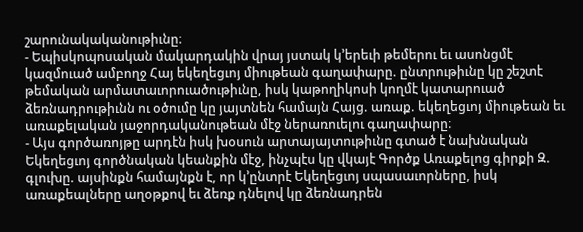շարունակականութիւնը։
- Եպիսկոպոսական մակարդակին վրայ յստակ կ’երեւի թեմերու եւ ասոնցմէ կազմուած ամբողջ Հայ եկեղեցւոյ միութեան գաղափարը. ընտրութիւնը կը շեշտէ թեմական արմատաւորուածութիւնը, իսկ կաթողիկոսի կողմէ կատարուած ձեռնադրութիւնն ու օծումը կը յայտնեն համայն Հայց. առաք. եկեղեցւոյ միութեան եւ առաքելական յաջորդականութեան մէջ ներառուելու գաղափարը։
- Այս գործառոյթը արդէն իսկ խօսուն արտայայտութիւնը գտած է նախնական Եկեղեցւոյ գործնական կեանքին մէջ, ինչպէս կը վկայէ Գործք Առաքելոց գիրքի Զ. գլուխը. այսինքն համայնքն է, որ կ’ընտրէ Եկեղեցւոյ սպասաւորները, իսկ առաքեալները աղօթքով եւ ձեռք դնելով կը ձեռնադրեն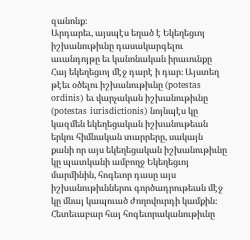զանոնք։
Արդարեւ, այսպէս եղած է Եկեղեցւոյ իշխանութիւնը դասակարգելու աւանդոյթը եւ կանոնական իրաւունքը Հայ եկեղեցւոյ մէջ դարէ ի դար։ Այստեղ թէեւ օծելու իշխանութիւնը (potestas ordinis) եւ վարչական իշխանութիւնը (potestas iurisdictionis) նոյնպէս կը կազմեն եկեղեցական իշխանութեան երկու հիմնական տարրերը, սակայն քանի որ այս եկեղեցական իշխանութիւնը կը պատկանի ամբողջ Եկեղեցւոյ մարմինին, հոգեւոր դասը այս իշխանութիւններու գործադրութեան մէջ կը մնայ կապուած ժողովուրդի կամքին։ Հետեւաբար հայ հոգեւորականութիւնը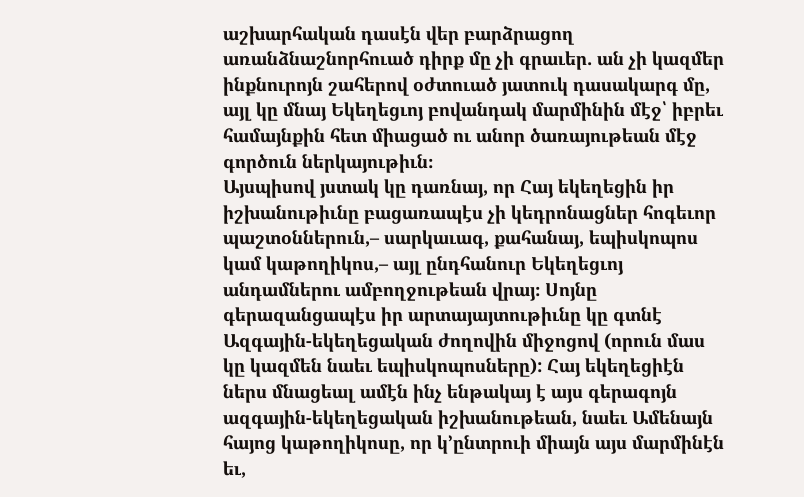աշխարհական դասէն վեր բարձրացող առանձնաշնորհուած դիրք մը չի գրաւեր. ան չի կազմեր ինքնուրոյն շահերով օժտուած յատուկ դասակարգ մը, այլ կը մնայ Եկեղեցւոյ բովանդակ մարմինին մէջ՝ իբրեւ համայնքին հետ միացած ու անոր ծառայութեան մէջ գործուն ներկայութիւն։
Այսպիսով յստակ կը դառնայ, որ Հայ եկեղեցին իր իշխանութիւնը բացառապէս չի կեդրոնացներ հոգեւոր պաշտօններուն,– սարկաւագ, քահանայ, եպիսկոպոս կամ կաթողիկոս,– այլ ընդհանուր Եկեղեցւոյ անդամներու ամբողջութեան վրայ։ Սոյնը գերազանցապէս իր արտայայտութիւնը կը գտնէ Ազգային-եկեղեցական ժողովին միջոցով (որուն մաս կը կազմեն նաեւ եպիսկոպոսները): Հայ եկեղեցիէն ներս մնացեալ ամէն ինչ ենթակայ է այս գերագոյն ազգային-եկեղեցական իշխանութեան, նաեւ Ամենայն հայոց կաթողիկոսը, որ կ’ընտրուի միայն այս մարմինէն եւ,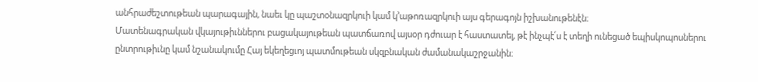անհրաժեշտութեան պարագային, նաեւ կը պաշտօնազրկուի կամ կ’աթոռազրկուի այս գերագոյն իշխանութենէն։
Մատենագրական վկայութիւններու բացակայութեան պատճառով այսօր դժուար է հաստատել, թէ ինչպէ՛ս է տեղի ունեցած եպիսկոպոսներու ընտրութիւնը կամ նշանակումը Հայ եկեղեցւոյ պատմութեան սկզբնական ժամանակաշրջանին։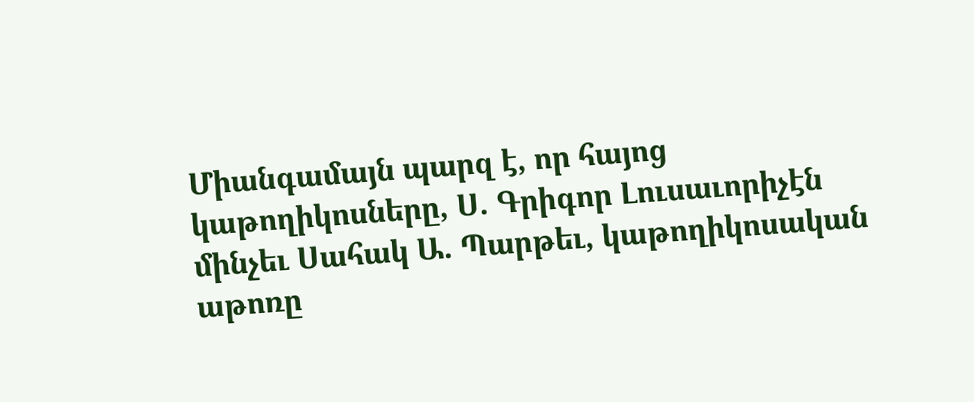Միանգամայն պարզ է, որ հայոց կաթողիկոսները, Ս. Գրիգոր Լուսաւորիչէն մինչեւ Սահակ Ա. Պարթեւ, կաթողիկոսական աթոռը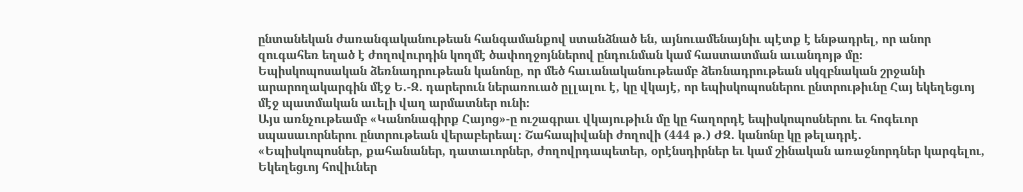ընտանեկան ժառանգականութեան հանգամանքով ստանձնած են, այնուամենայնիւ պէտք է ենթադրել, որ անոր զուգահեռ եղած է ժողովուրդին կողմէ ծափողջոյններով ընդունման կամ հաստատման աւանդոյթ մը։
Եպիսկոպոսական ձեռնադրութեան կանոնը, որ մեծ հաւանականութեամբ ձեռնադրութեան սկզբնական շրջանի արարողակարգին մէջ Ե.-Զ. դարերուն ներառուած ըլլալու է, կը վկայէ, որ եպիսկոպոսներու ընտրութիւնը Հայ եկեղեցւոյ մէջ պատմական աւելի վաղ արմատներ ունի։
Այս առնչութեամբ «Կանոնագիրք Հայոց»-ը ուշագրաւ վկայութիւն մը կը հաղորդէ եպիսկոպոսներու եւ հոգեւոր սպասաւորներու ընտրութեան վերաբերեալ։ Շահապիվանի ժողովի (444 թ.) ԺԶ. կանոնը կը թելադրէ.
«Եպիսկոպոսներ, քահանաներ, դատաւորներ, ժողովրդապետեր, օրէնսդիրներ եւ կամ շինական առաջնորդներ կարգելու, Եկեղեցւոյ հովիւներ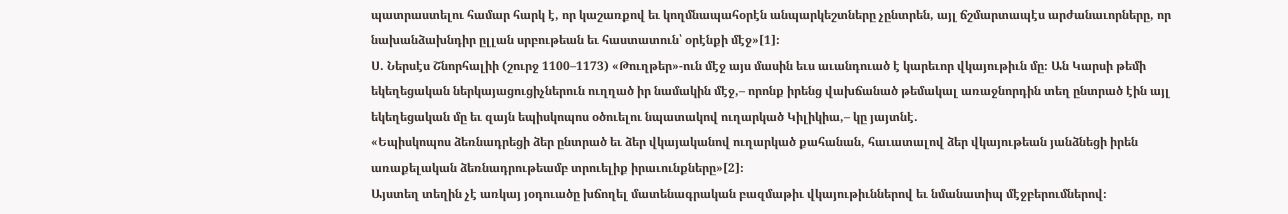պատրաստելու համար հարկ է, որ կաշառքով եւ կողմնապահօրէն անպարկեշտները չընտրեն, այլ ճշմարտապէս արժանաւորները, որ նախանձախնդիր ըլլան սրբութեան եւ հաստատուն՝ օրէնքի մէջ»[1]։
Ս. Ներսէս Շնորհալիի (շուրջ 1100–1173) «Թուղթեր»-ուն մէջ այս մասին եւս աւանդուած է կարեւոր վկայութիւն մը։ Ան Կարսի թեմի եկեղեցական ներկայացուցիչներուն ուղղած իր նամակին մէջ,– որոնք իրենց վախճանած թեմակալ առաջնորդին տեղ ընտրած էին այլ եկեղեցական մը եւ զայն եպիսկոպոս օծուելու նպատակով ուղարկած Կիլիկիա,– կը յայտնէ.
«Եպիսկոպոս ձեռնադրեցի ձեր ընտրած եւ ձեր վկայականով ուղարկած քահանան, հաւատալով ձեր վկայութեան յանձնեցի իրեն առաքելական ձեռնադրութեամբ տրուելիք իրաւունքները»[2]։
Այստեղ տեղին չէ առկայ յօդուածը խճողել մատենագրական բազմաթիւ վկայութիւններով եւ նմանատիպ մէջբերումներով։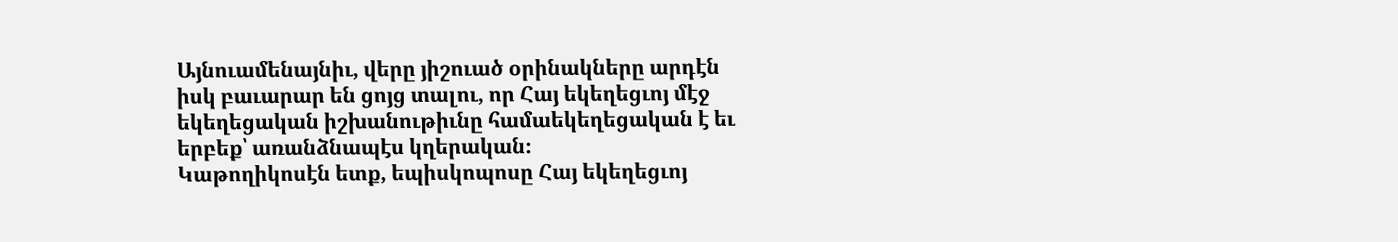Այնուամենայնիւ, վերը յիշուած օրինակները արդէն իսկ բաւարար են ցոյց տալու, որ Հայ եկեղեցւոյ մէջ եկեղեցական իշխանութիւնը համաեկեղեցական է եւ երբեք՝ առանձնապէս կղերական։
Կաթողիկոսէն ետք, եպիսկոպոսը Հայ եկեղեցւոյ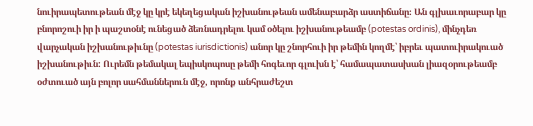նուիրապետութեան մէջ կը կրէ եկեղեցական իշխանութեան ամենաբարձր աստիճանը։ Ան գլխաւորաբար կը բնորոշուի իր ի պաշտօնէ ունեցած ձեռնադրելու կամ օծելու իշխանութեամբ (potestas ordinis), մինչդեռ վարչական իշխանութիւնը (potestas iurisdictionis) անոր կը շնորհուի իր թեմին կողմէ՝ իբրեւ պատուիրակուած իշխանութիւն: Ուրեմն թեմակալ եպիսկոպոսը թեմի հոգեւոր գլուխն է՝ համապատասխան լիազօրութեամբ օժտուած այն բոլոր սահմաններուն մէջ, որոնք անհրաժեշտ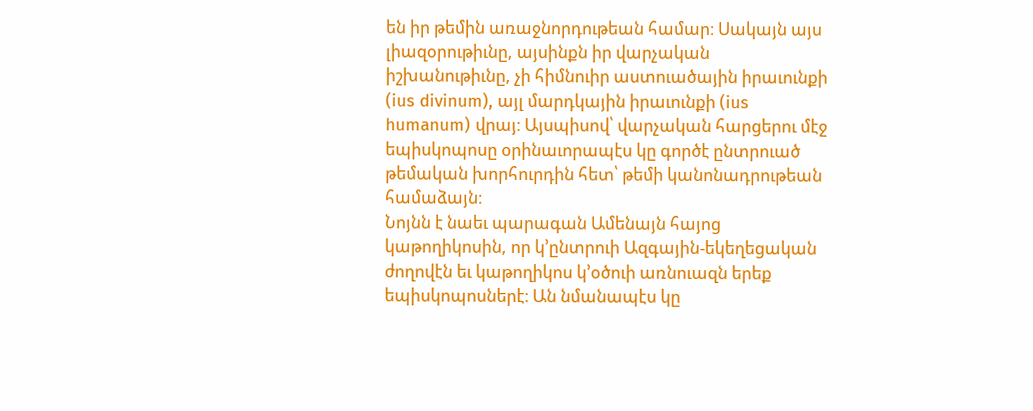են իր թեմին առաջնորդութեան համար։ Սակայն այս լիազօրութիւնը, այսինքն իր վարչական իշխանութիւնը, չի հիմնուիր աստուածային իրաւունքի (ius divinum), այլ մարդկային իրաւունքի (ius humanum) վրայ։ Այսպիսով՝ վարչական հարցերու մէջ եպիսկոպոսը օրինաւորապէս կը գործէ ընտրուած թեմական խորհուրդին հետ՝ թեմի կանոնադրութեան համաձայն։
Նոյնն է նաեւ պարագան Ամենայն հայոց կաթողիկոսին, որ կ’ընտրուի Ազգային-եկեղեցական ժողովէն եւ կաթողիկոս կ’օծուի առնուազն երեք եպիսկոպոսներէ։ Ան նմանապէս կը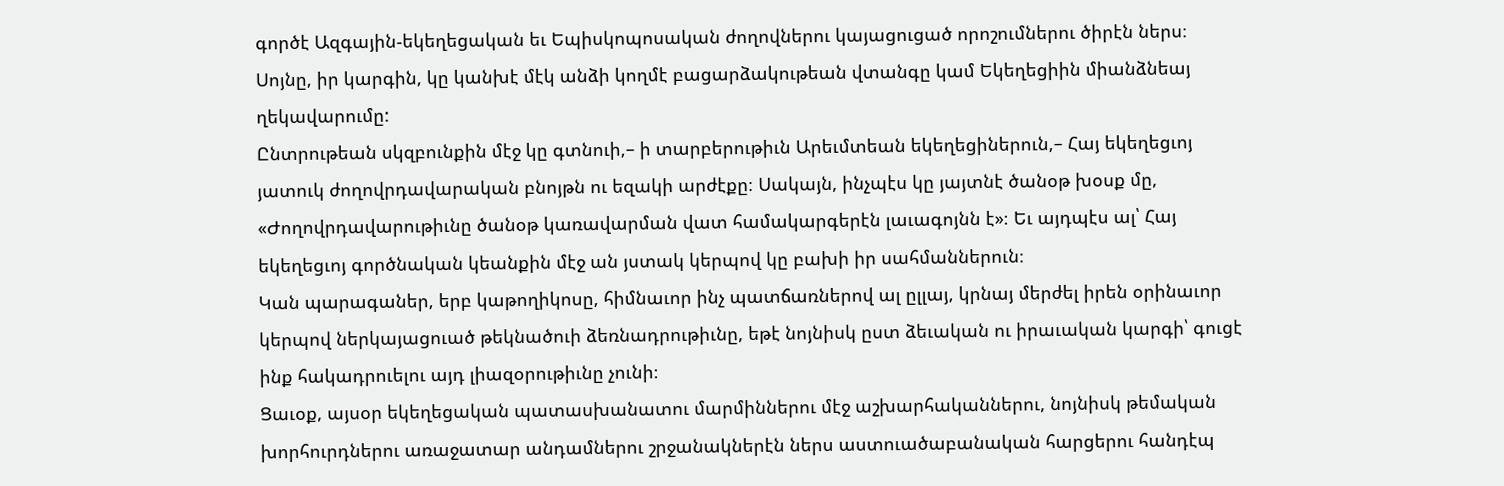գործէ Ազգային-եկեղեցական եւ Եպիսկոպոսական ժողովներու կայացուցած որոշումներու ծիրէն ներս։ Սոյնը, իր կարգին, կը կանխէ մէկ անձի կողմէ բացարձակութեան վտանգը կամ Եկեղեցիին միանձնեայ ղեկավարումը:
Ընտրութեան սկզբունքին մէջ կը գտնուի,– ի տարբերութիւն Արեւմտեան եկեղեցիներուն,– Հայ եկեղեցւոյ յատուկ ժողովրդավարական բնոյթն ու եզակի արժէքը։ Սակայն, ինչպէս կը յայտնէ ծանօթ խօսք մը, «Ժողովրդավարութիւնը ծանօթ կառավարման վատ համակարգերէն լաւագոյնն է»։ Եւ այդպէս ալ՝ Հայ եկեղեցւոյ գործնական կեանքին մէջ ան յստակ կերպով կը բախի իր սահմաններուն։
Կան պարագաներ, երբ կաթողիկոսը, հիմնաւոր ինչ պատճառներով ալ ըլլայ, կրնայ մերժել իրեն օրինաւոր կերպով ներկայացուած թեկնածուի ձեռնադրութիւնը, եթէ նոյնիսկ ըստ ձեւական ու իրաւական կարգի՝ գուցէ ինք հակադրուելու այդ լիազօրութիւնը չունի։
Ցաւօք, այսօր եկեղեցական պատասխանատու մարմիններու մէջ աշխարհականներու, նոյնիսկ թեմական խորհուրդներու առաջատար անդամներու շրջանակներէն ներս աստուածաբանական հարցերու հանդէպ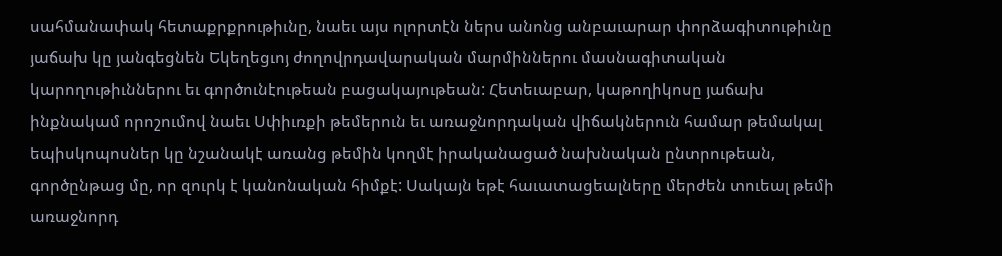սահմանափակ հետաքրքրութիւնը, նաեւ այս ոլորտէն ներս անոնց անբաւարար փորձագիտութիւնը յաճախ կը յանգեցնեն Եկեղեցւոյ ժողովրդավարական մարմիններու մասնագիտական կարողութիւններու եւ գործունէութեան բացակայութեան: Հետեւաբար, կաթողիկոսը յաճախ ինքնակամ որոշումով նաեւ Սփիւռքի թեմերուն եւ առաջնորդական վիճակներուն համար թեմակալ եպիսկոպոսներ կը նշանակէ առանց թեմին կողմէ իրականացած նախնական ընտրութեան, գործընթաց մը, որ զուրկ է կանոնական հիմքէ: Սակայն եթէ հաւատացեալները մերժեն տուեալ թեմի առաջնորդ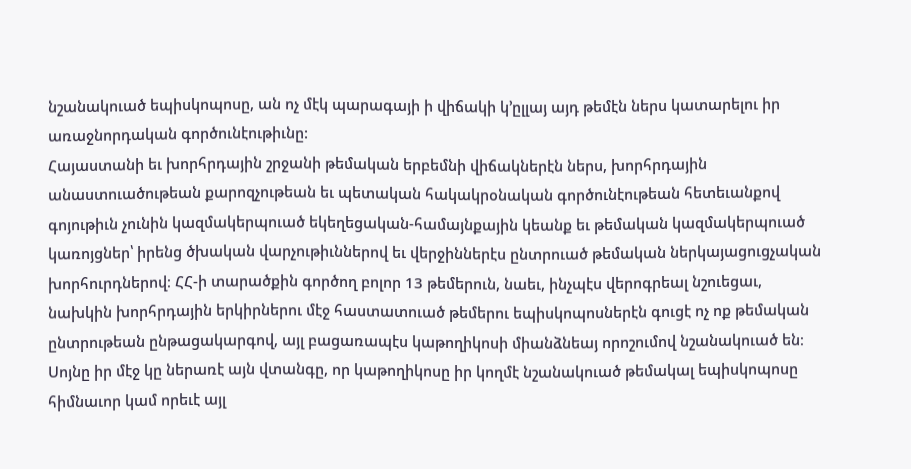նշանակուած եպիսկոպոսը, ան ոչ մէկ պարագայի ի վիճակի կ’ըլլայ այդ թեմէն ներս կատարելու իր առաջնորդական գործունէութիւնը:
Հայաստանի եւ խորհրդային շրջանի թեմական երբեմնի վիճակներէն ներս, խորհրդային անաստուածութեան քարոզչութեան եւ պետական հակակրօնական գործունէութեան հետեւանքով գոյութիւն չունին կազմակերպուած եկեղեցական-համայնքային կեանք եւ թեմական կազմակերպուած կառոյցներ՝ իրենց ծխական վարչութիւններով եւ վերջիններէս ընտրուած թեմական ներկայացուցչական խորհուրդներով։ ՀՀ-ի տարածքին գործող բոլոր 13 թեմերուն, նաեւ, ինչպէս վերոգրեալ նշուեցաւ, նախկին խորհրդային երկիրներու մէջ հաստատուած թեմերու եպիսկոպոսներէն գուցէ ոչ ոք թեմական ընտրութեան ընթացակարգով, այլ բացառապէս կաթողիկոսի միանձնեայ որոշումով նշանակուած են։ Սոյնը իր մէջ կը ներառէ այն վտանգը, որ կաթողիկոսը իր կողմէ նշանակուած թեմակալ եպիսկոպոսը հիմնաւոր կամ որեւէ այլ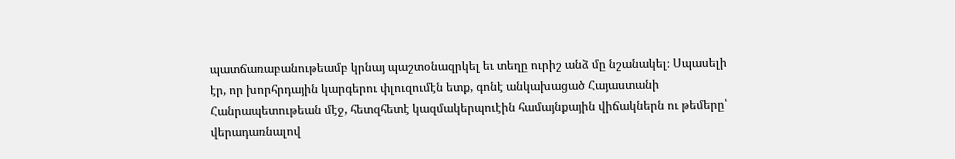պատճառաբանութեամբ կրնայ պաշտօնազրկել եւ տեղը ուրիշ անձ մը նշանակել։ Սպասելի էր, որ խորհրդային կարգերու փլուզումէն ետք, գոնէ անկախացած Հայաստանի Հանրապետութեան մէջ, հետզհետէ կազմակերպուէին համայնքային վիճակներն ու թեմերը՝ վերադառնալով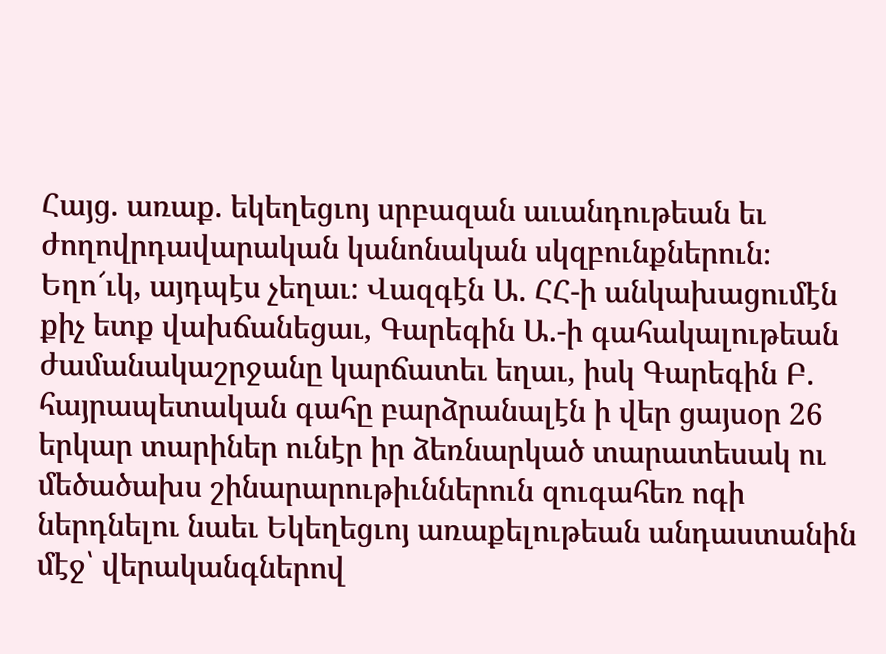Հայց. առաք. եկեղեցւոյ սրբազան աւանդութեան եւ ժողովրդավարական կանոնական սկզբունքներուն։ Եղո՜ւկ, այդպէս չեղաւ։ Վազգէն Ա. ՀՀ-ի անկախացումէն քիչ ետք վախճանեցաւ, Գարեգին Ա.-ի գահակալութեան ժամանակաշրջանը կարճատեւ եղաւ, իսկ Գարեգին Բ. հայրապետական գահը բարձրանալէն ի վեր ցայսօր 26 երկար տարիներ ունէր իր ձեռնարկած տարատեսակ ու մեծածախս շինարարութիւններուն զուգահեռ ոգի ներդնելու նաեւ Եկեղեցւոյ առաքելութեան անդաստանին մէջ՝ վերականգներով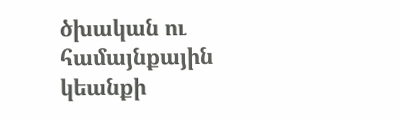ծխական ու համայնքային կեանքի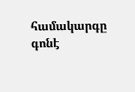համակարգը գոնէ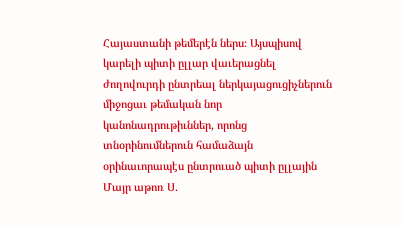Հայաստանի թեմերէն ներս։ Այսպիսով կարելի պիտի ըլլար վաւերացնել ժողովուրդի ընտրեալ ներկայացուցիչներուն միջոցաւ թեմական նոր կանոնադրութիւններ, որոնց տնօրինումներուն համաձայն օրինաւորապէս ընտրուած պիտի ըլլային Մայր աթոռ Ս.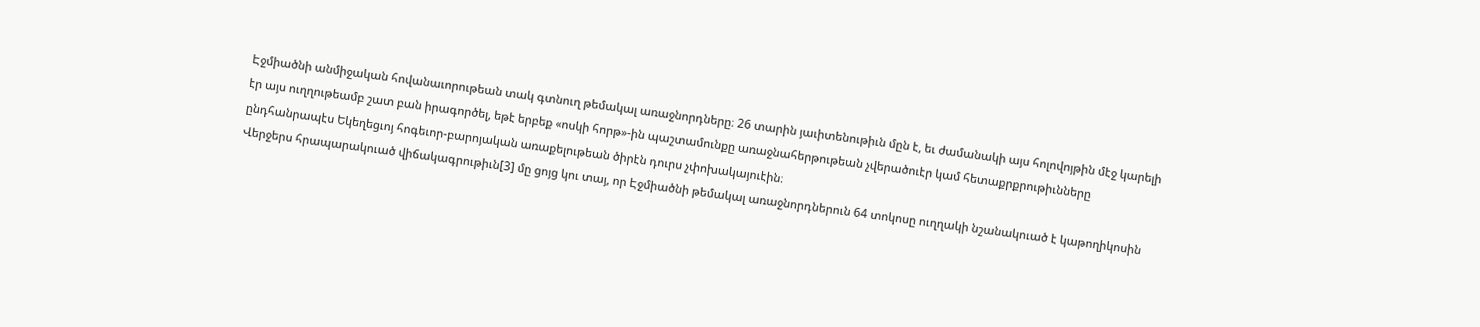Էջմիածնի անմիջական հովանաւորութեան տակ գտնուղ թեմակալ առաջնորդները։ 26 տարին յաւիտենութիւն մըն է, եւ ժամանակի այս հոլովոյթին մէջ կարելի էր այս ուղղութեամբ շատ բան իրագործել, եթէ երբեք «ոսկի հորթ»-ին պաշտամունքը առաջնահերթութեան չվերածուէր կամ հետաքրքրութիւնները ընդհանրապէս Եկեղեցւոյ հոգեւոր-բարոյական առաքելութեան ծիրէն դուրս չփոխակայուէին։
Վերջերս հրապարակուած վիճակագրութիւն[3] մը ցոյց կու տայ, որ Էջմիածնի թեմակալ առաջնորդներուն 64 տոկոսը ուղղակի նշանակուած է կաթողիկոսին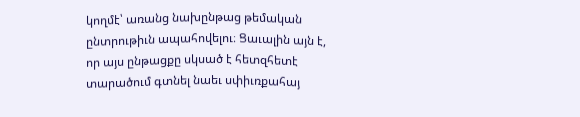կողմէ՝ առանց նախընթաց թեմական ընտրութիւն ապահովելու։ Ցաւալին այն է, որ այս ընթացքը սկսած է հետզհետէ տարածում գտնել նաեւ սփիւռքահայ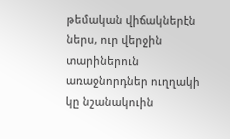թեմական վիճակներէն ներս, ուր վերջին տարիներուն առաջնորդներ ուղղակի կը նշանակուին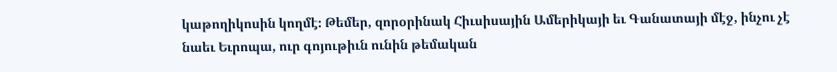կաթողիկոսին կողմէ։ Թեմեր, զորօրինակ Հիւսիսային Ամերիկայի եւ Գանատայի մէջ, ինչու չէ նաեւ Եւրոպա, ուր գոյութիւն ունին թեմական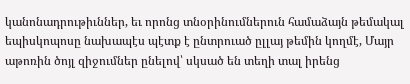կանոնադրութիւններ, եւ որոնց տնօրինումներուն համաձայն թեմակալ եպիսկոպոսը նախապէս պէտք է ընտրուած ըլլայ թեմին կողմէ, Մայր աթոռին ծոյլ զիջումներ ընելով՝ սկսած են տեղի տալ իրենց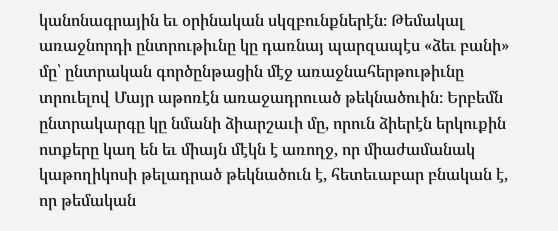կանոնագրային եւ օրինական սկզբունքներէն։ Թեմակալ առաջնորդի ընտրութիւնը կը դառնայ պարզապէս «ձեւ բանի» մը՝ ընտրական գործընթացին մէջ առաջնահերթութիւնը տրուելով Մայր աթոռէն առաջադրուած թեկնածուին։ Երբեմն ընտրակարգը կը նմանի ձիարշաւի մը, որուն ձիերէն երկուքին ոտքերը կաղ են եւ միայն մէկն է առողջ, որ միաժամանակ կաթողիկոսի թելադրած թեկնածուն է, հետեւաբար բնական է, որ թեմական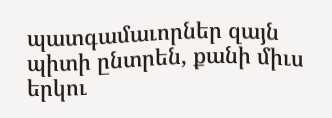պատգամաւորներ զայն պիտի ընտրեն, քանի միւս երկու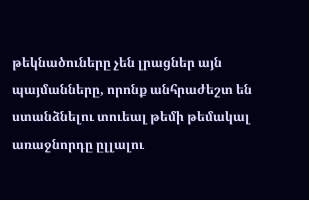թեկնածուները չեն լրացներ այն պայմանները, որոնք անհրաժեշտ են ստանձնելու տուեալ թեմի թեմակալ առաջնորդը ըլլալու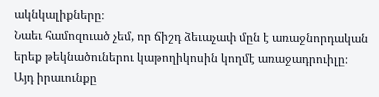ակնկալիքները։
Նաեւ համոզուած չեմ, որ ճիշդ ձեւաչափ մըն է առաջնորդական երեք թեկնածուներու կաթողիկոսին կողմէ առաջադրուիլը։ Այդ իրաւունքը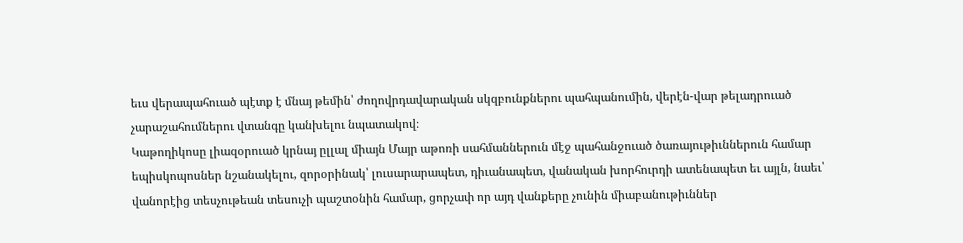եւս վերապահուած պէտք է մնայ թեմին՝ ժողովրդավարական սկզբունքներու պահպանումին, վերէն-վար թելադրուած չարաշահումներու վտանգը կանխելու նպատակով։
Կաթողիկոսը լիազօրուած կրնայ ըլլալ միայն Մայր աթոռի սահմաններուն մէջ պահանջուած ծառայութիւններուն համար եպիսկոպոսներ նշանակելու, զորօրինակ՝ լուսարարապետ, դիւանապետ, վանական խորհուրդի ատենապետ եւ այլն, նաեւ՝ վանորէից տեսչութեան տեսուչի պաշտօնին համար, ցորչափ որ այդ վանքերը չունին միաբանութիւններ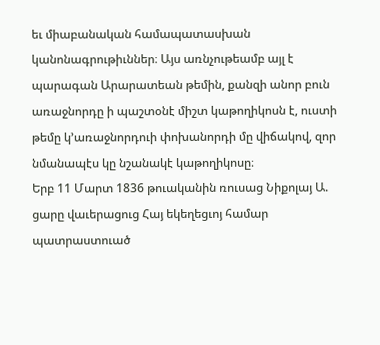եւ միաբանական համապատասխան կանոնագրութիւններ։ Այս առնչութեամբ այլ է պարագան Արարատեան թեմին, քանզի անոր բուն առաջնորդը ի պաշտօնէ միշտ կաթողիկոսն է, ուստի թեմը կ’առաջնորդուի փոխանորդի մը վիճակով, զոր նմանապէս կը նշանակէ կաթողիկոսը։
Երբ 11 Մարտ 1836 թուականին ռուսաց Նիքոլայ Ա. ցարը վաւերացուց Հայ եկեղեցւոյ համար պատրաստուած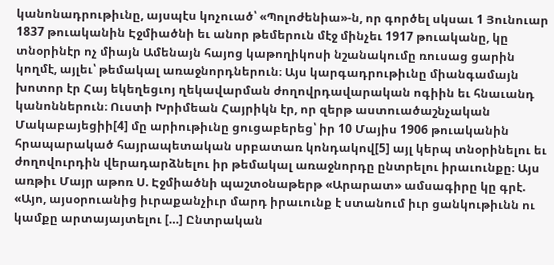կանոնադրութիւնը, այսպէս կոչուած՝ «Պոլոժենիա»-ն, որ գործել սկսաւ 1 Յունուար 1837 թուականին Էջմիածնի եւ անոր թեմերուն մէջ մինչեւ 1917 թուականը, կը տնօրինէր ոչ միայն Ամենայն հայոց կաթողիկոսի նշանակումը ռուսաց ցարին կողմէ, այլեւ՝ թեմակալ առաջնորդներուն։ Այս կարգադրութիւնը միանգամայն խոտոր էր Հայ եկեղեցւոյ ղեկավարման ժողովրդավարական ոգիին եւ հնաւանդ կանոններուն։ Ուստի Խրիմեան Հայրիկն էր, որ զերթ աստուածաշնչական Մակաբայեցիի[4] մը արիութիւնը ցուցաբերեց՝ իր 10 Մայիս 1906 թուականին հրապարակած հայրապետական սրբատառ կոնդակով[5] այլ կերպ տնօրինելու եւ ժողովուրդին վերադարձնելու իր թեմակալ առաջնորդը ընտրելու իրաւունքը։ Այս առթիւ Մայր աթոռ Ս. Էջմիածնի պաշտօնաթերթ «Արարատ» ամսագիրը կը գրէ.
«Այո, այսօրուանից իւրաքանչիւր մարդ իրաւունք է ստանում իւր ցանկութիւնն ու կամքը արտայայտելու […] Ընտրական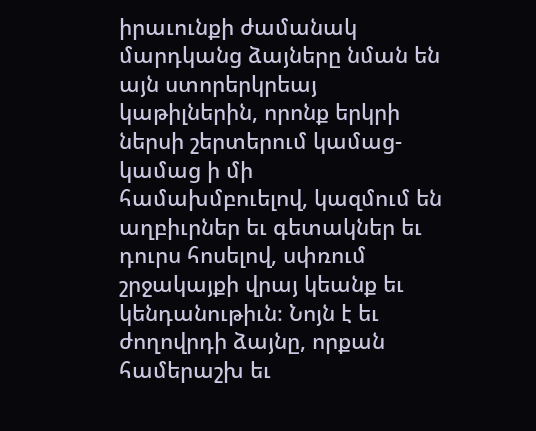իրաւունքի ժամանակ մարդկանց ձայները նման են այն ստորերկրեայ կաթիլներին, որոնք երկրի ներսի շերտերում կամաց-կամաց ի մի համախմբուելով, կազմում են աղբիւրներ եւ գետակներ եւ դուրս հոսելով, սփռում շրջակայքի վրայ կեանք եւ կենդանութիւն։ Նոյն է եւ ժողովրդի ձայնը, որքան համերաշխ եւ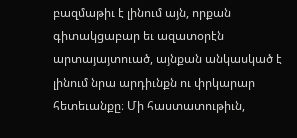բազմաթիւ է լինում այն, որքան գիտակցաբար եւ ազատօրէն արտայայտուած, այնքան անկասկած է լինում նրա արդիւնքն ու փրկարար հետեւանքը։ Մի հաստատութիւն,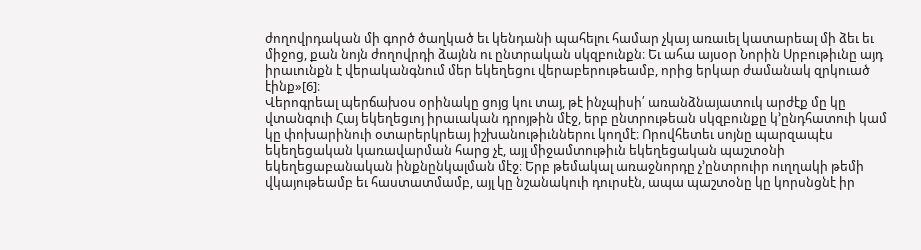ժողովրդական մի գործ ծաղկած եւ կենդանի պահելու համար չկայ առաւել կատարեալ մի ձեւ եւ միջոց, քան նոյն ժողովրդի ձայնն ու ընտրական սկզբունքն։ Եւ ահա այսօր Նորին Սրբութիւնը այդ իրաւունքն է վերականգնում մեր եկեղեցու վերաբերութեամբ, որից երկար ժամանակ զրկուած էինք»[6]։
Վերոգրեալ պերճախօս օրինակը ցոյց կու տայ, թէ ինչպիսի՛ առանձնայատուկ արժէք մը կը վտանգուի Հայ եկեղեցւոյ իրաւական դրոյթին մէջ, երբ ընտրութեան սկզբունքը կ’ընդհատուի կամ կը փոխարինուի օտարերկրեայ իշխանութիւններու կողմէ։ Որովհետեւ սոյնը պարզապէս եկեղեցական կառավարման հարց չէ, այլ միջամտութիւն եկեղեցական պաշտօնի եկեղեցաբանական ինքնընկալման մէջ։ Երբ թեմակալ առաջնորդը չ’ընտրուիր ուղղակի թեմի վկայութեամբ եւ հաստատմամբ, այլ կը նշանակուի դուրսէն, ապա պաշտօնը կը կորսնցնէ իր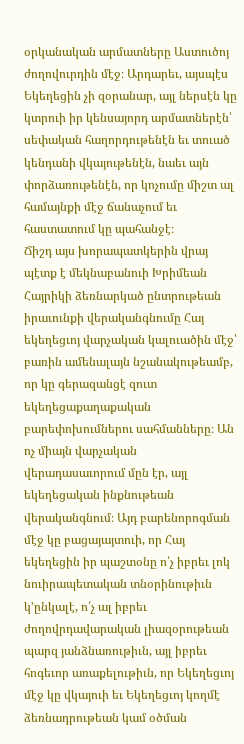օրկանական արմատները Աստուծոյ ժողովուրդին մէջ։ Արդարեւ, այսպէս Եկեղեցին չի զօրանար, այլ ներսէն կը կտրուի իր կենսայորդ արմատներէն՝ սեփական հաղորդութենէն եւ տուած կենդանի վկայութենէն, նաեւ այն փորձառութենէն, որ կոչումը միշտ ալ համայնքի մէջ ճանաչում եւ հաստատում կը պահանջէ։
Ճիշդ այս խորապատկերին վրայ պէտք է մեկնաբանուի Խրիմեան Հայրիկի ձեռնարկած ընտրութեան իրաւունքի վերականգնումը Հայ եկեղեցւոյ վարչական կալուածին մէջ՝ բառին ամենալայն նշանակութեամբ, որ կը գերազանցէ զուտ եկեղեցաքաղաքական բարեփոխումներու սահմանները։ Ան ոչ միայն վարչական վերադասաւորում մըն էր, այլ եկեղեցական ինքնութեան վերականգնում։ Այդ բարենորոգման մէջ կը բացայայտուի, որ Հայ եկեղեցին իր պաշտօնը ո՛չ իբրեւ լոկ նուիրապետական տնօրինութիւն կ’ընկալէ, ո՛չ ալ իբրեւ ժողովրդավարական լիազօրութեան պարզ յանձնառութիւն, այլ իբրեւ հոգեւոր առաքելութիւն, որ Եկեղեցւոյ մէջ կը վկայուի եւ Եկեղեցւոյ կողմէ ձեռնադրութեան կամ օծման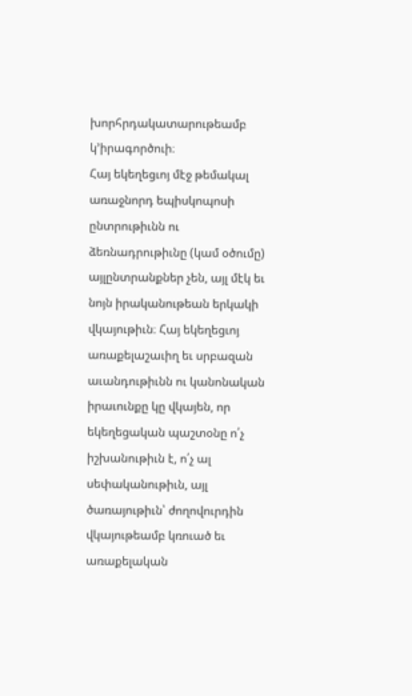խորհրդակատարութեամբ կ’իրագործուի։
Հայ եկեղեցւոյ մէջ թեմակալ առաջնորդ եպիսկոպոսի ընտրութիւնն ու ձեռնադրութիւնը (կամ օծումը) այլընտրանքներ չեն, այլ մէկ եւ նոյն իրականութեան երկակի վկայութիւն։ Հայ եկեղեցւոյ առաքելաշաւիղ եւ սրբազան աւանդութիւնն ու կանոնական իրաւունքը կը վկայեն, որ եկեղեցական պաշտօնը ո՛չ իշխանութիւն է, ո՛չ ալ սեփականութիւն, այլ ծառայութիւն՝ ժողովուրդին վկայութեամբ կռուած եւ առաքելական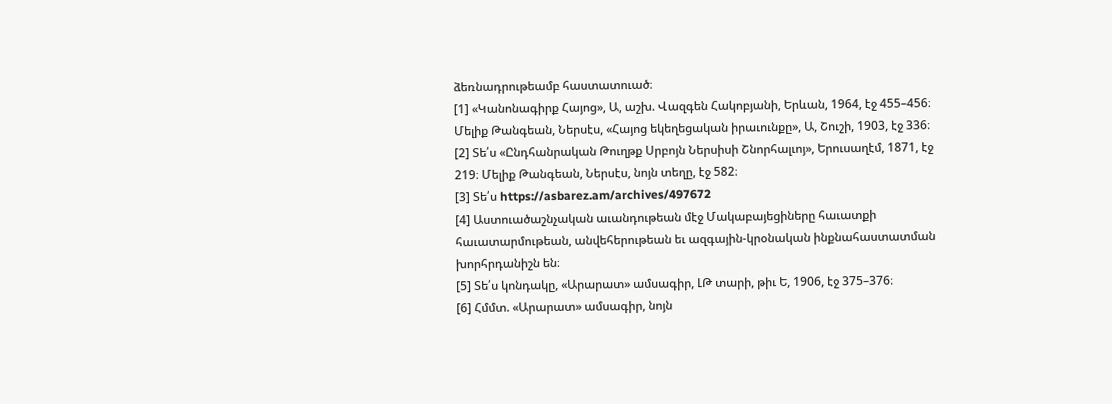ձեռնադրութեամբ հաստատուած։
[1] «Կանոնագիրք Հայոց», Ա, աշխ. Վազգեն Հակոբյանի, Երևան, 1964, էջ 455–456։ Մելիք Թանգեան, Ներսէս, «Հայոց եկեղեցական իրաւունքը», Ա, Շուշի, 1903, էջ 336։
[2] Տե՛ս «Ընդհանրական Թուղթք Սրբոյն Ներսիսի Շնորհալւոյ», Երուսաղէմ, 1871, էջ 219։ Մելիք Թանգեան, Ներսէս, նոյն տեղը, էջ 582։
[3] Տե՛ս https://asbarez.am/archives/497672
[4] Աստուածաշնչական աւանդութեան մէջ Մակաբայեցիները հաւատքի հաւատարմութեան, անվեհերութեան եւ ազգային-կրօնական ինքնահաստատման խորհրդանիշն են։
[5] Տե՛ս կոնդակը, «Արարատ» ամսագիր, ԼԹ տարի, թիւ Ե, 1906, էջ 375–376։
[6] Հմմտ. «Արարատ» ամսագիր, նոյն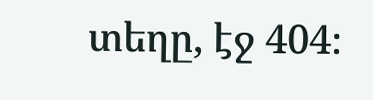տեղը, էջ 404։